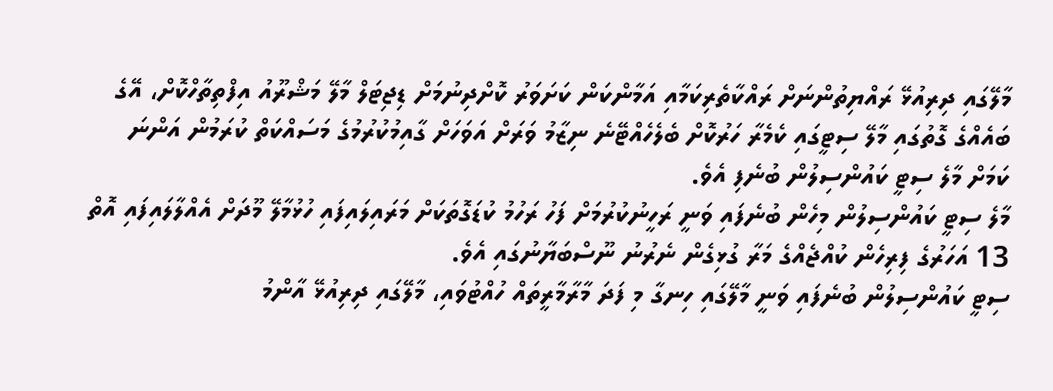މާލޭގައި ދިރިއުޅޭ ރައްޔިތުންނަށް ރައްކާތެރިކަމާއި އަމާންކަން ކަށަވަރު ކޮށްދިނުމަށް ޑިޖިޓަލް މާލޭ މަޝްރޫއު އިފްތިތާހްކޮށް، އޭގެ ބައެއްގެ ގޮތުގައި މާލޭ ސިޓީގައި ކެމެރާ ހަރުކޮށް ބެލެހެއްޓޭނެ ނިޒާމު ވަރަށް އަވަހަށް ގާއިމުކުރުމުގެ މަސައްކަތް ކުރަމުން އަންނަ ކަމަށް މާލެ ސިޓީ ކައުންސިލުން ބުނެފި އެވެ.
މާލެ ސިޓީ ކައުންސިލުން މިހެން ބުނެފައި ވަނީ ރަހީނުކުރުމަށް ފަހު ރަހުމު ކުޑަގޮތަކަށް މަރައިލައިފައި ހުޅުމާލޭ މޫދަށް އެއްލާލައިފައި އޮތް 13 އަހަރުގެ ފިރިހެން ކުއްޖެއްގެ މަރާ ގުޅިގެން ނެރުނު ނޫސްބަޔާނުގައި އެވެ.
ސިޓީ ކައުންސިލުން ބުނެފައި ވަނީ މާލޭގައި ހިނގާ މި ފަދަ މާރާމާރީތައް ހުއްޓުވައި، މާލޭގައި ދިރިއުޅޭ އާންމު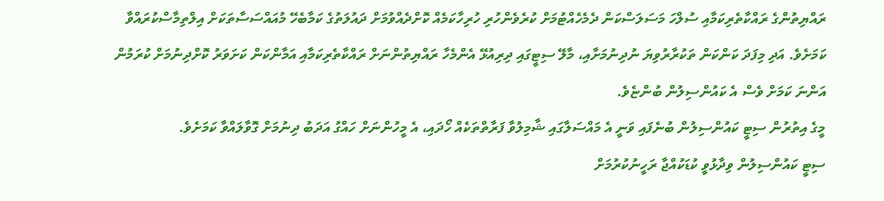ރައްޔިތުންގެ ރައްކާތެރިކަމާއި ސުލްހަ މަސަލަސްކަން ދެމެހެއްޓުމަށް ކުރެވެންހުރި ހުރިހާކަމެއް ކޮށްދެއްވުމަށް ދައުލަތުގެ ކަމާބެހޭ މުއައްސަސާތަކަށް އިލްތިމާސްކުރައްވާ ކަމަށެވެ. އަދި މިފަދަ ކަންކަން ތަކުރާރުވިޔަ ނުދިނުމަށާއި، މާލޭ ސިޓީގައި ދިރިއުޅޭ އެންމެހާ ރައްޔިތުންނަށް ރައްކާތެރިކަމާއި އަމާންކަން ކަށަވަރު ކޮށްދިނުމަށް ކުރަމުން އަންނަ ކަމަށް ވެސް އެ ކައުންސިލުން ބުންޏެވެ.
މީގެ އިތުރުން ސިޓީ ކައުންސިލުން ބުނެފައި ވަނީ އެ މައްސަލާގައި ޝާމިލުވާ ފަރާތްތަކެއް ހޯދައި، އެ މީހުންނަށް ހައްގު އަދަބު ދިނުމަށް ގޮވާލައްވާ ކަމަށެވެ.
ސިޓީ ކައުންސިލުން ވިދާޅުވީ ކުޑަކުއްޖާ ރަހީނުކުރުމަށް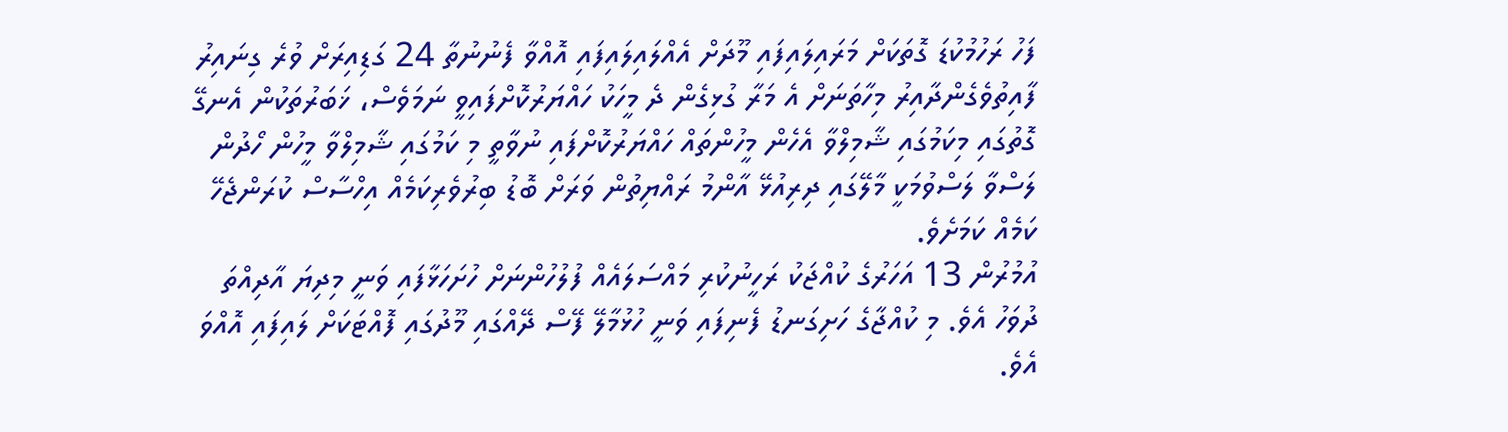ފަހު ރަހުމުކުޑަ ގޮތަކަށް މަރައިލައިފައި މޫދަށް އެއްލައިލައިފައި އޮއްވާ ފެނުނުތާ 24 ގަޑިއިރަށް ވުރެ ގިނައިރު ފާއިތުވެގެންދާއިރު މިހާތަނަށް އެ މަރާ ގުޅިގެން ދެ މީހަކު ހައްޔަރުކޮށްފައިވީ ނަމަވެސް، ޚަބަރުތަކުން އެނގޭ ގޮތުގައި މިކަމުގައި ޝާމިލްވާ އެހެން މީހުންތައް ހައްޔަރުކޮށްފައި ނުވާތީ މި ކަމުގައި ޝާމިލްވާ މީހުން ހޯދުން ލަސްވާ ލަސްވުމަކީ މާލޭގައި ދިރިއުޅޭ އާންމު ރައްޔިތުން ވަރަށް ބޮޑު ބިރުވެރިކަމެއް އިހްސާސް ކުރަންޖެހޭ ކަމެއް ކަމަށެވެ.
އުމުރުން 13 އަހަރުގެ ކުއްޖަކު ރަހީނުކުރި މައްސަލައެއް ފުލުހުންނަށް ހުށަހަޅާފައި ވަނީ މިދިޔަ އާދިއްތަ ދުވަހު އެވެ. މި ކުއްޖާގެ ހަށިގަނޑު ފެނިފައި ވަނީ ހުޅުމާލޭ ފޭސް ދޭއްގައި މޫދުގައި ފޮއްޓަކަށް ލައިފައި އޮއްވަ އެވެ.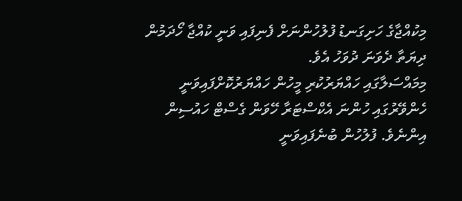މިކުއްޖާގެ ހަށިގަނޑު ފުލުހުންނަށް ފެނިފައި ވަނީ ކުއްޖާ ހޯދަމުން ދިޔަތާ ދެވަނަ ދުވަހު އެވެ.
މިމައްސަލާގައި ހައްޔަރުކުރި މީހުން ހައްޔަރުކޮށްފައިވަނީ ހެންވޭރުގައި ހުންނަ އެކްސްޓަރާ ހޭވަން ގެސްޓް ހައުސިން އިންނެވެ. ފުލުހުން ބުނެފައިވަނީ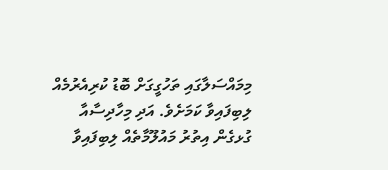މިމައްސަލާގައި ތަހުގީގަށް ބޮޑު ކުރިއެރުމެއް ލިބިފައިވާ ކަމަށެވެ. އަދި މިހާދިސާއާ ގުޅގެން އިތުރު މައުލޫމާތެއް ލިބިފައިވާ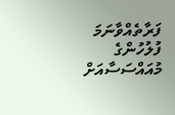ފަރާތެއްވާނަމަ ފުލުހުންގެ މުއައްސަސާއަށް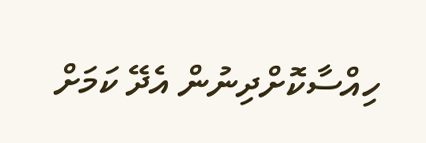ހިއްސާކޮށްދިނުން އެދޭ ކަމަށް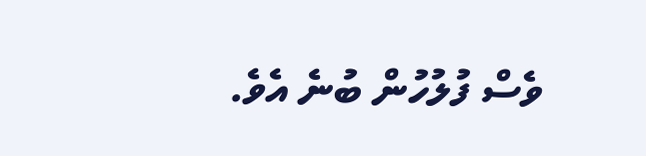ވެސް ފުލުހުން ބުނެ އެވެ.